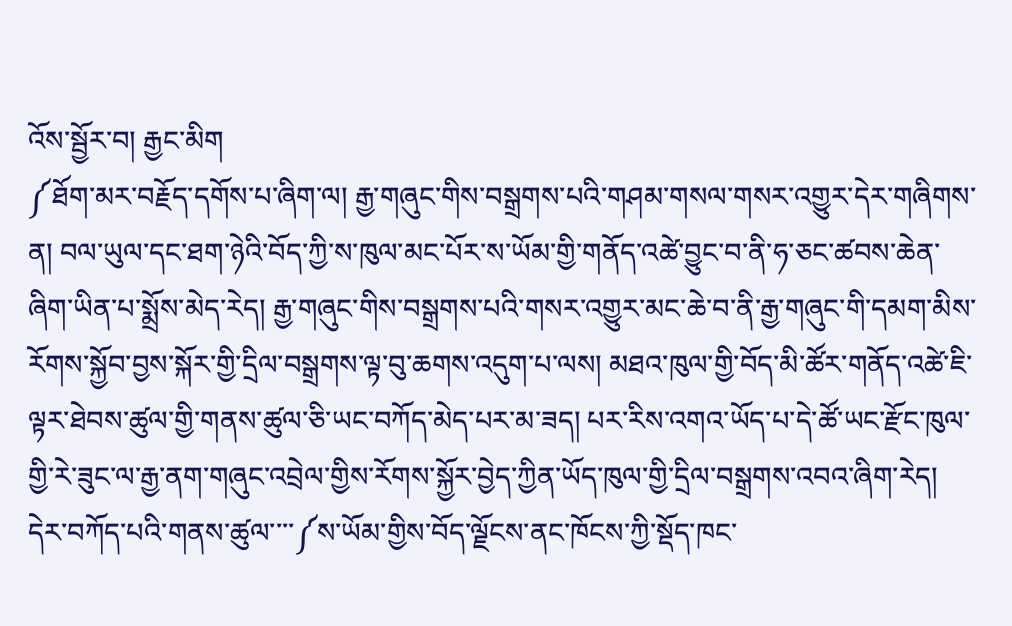འོས་སྦྱོར་བ། རྒྱང་མིག
༼ཐོག་མར་བརྗོད་དགོས་པ་ཞིག་ལ། རྒྱ་གཞུང་གིས་བསྒྲགས་པའི་གཤམ་གསལ་གསར་འགྱུར་དེར་གཞིགས་ན། བལ་ཡུལ་དང་ཐག་ཉེའི་བོད་ཀྱི་ས་ཁུལ་མང་པོར་ས་ཡོམ་གྱི་གནོད་འཚེ་བྱུང་བ་ནི་ཧ་ཅང་ཚབས་ཆེན་ཞིག་ཡིན་པ་སྨྲོས་མེད་རེད། རྒྱ་གཞུང་གིས་བསྒྲགས་པའི་གསར་འགྱུར་མང་ཆེ་བ་ནི་རྒྱ་གཞུང་གི་དམག་མིས་རོགས་སྐྱོབ་བྱས་སྐོར་གྱི་དྲིལ་བསྒྲགས་ལྟ་བུ་ཆགས་འདུག་པ་ལས། མཐའ་ཁུལ་གྱི་བོད་མི་ཚོར་གནོད་འཚེ་ཇི་ལྟར་ཐེབས་ཚུལ་གྱི་གནས་ཚུལ་ཅི་ཡང་བཀོད་མེད་པར་མ་ཟད། པར་རིས་འགའ་ཡོད་པ་དེ་ཚོ་ཡང་རྫོང་ཁུལ་གྱི་རེ་ཟུང་ལ་རྒྱ་ནག་གཞུང་འབྲེལ་གྱིས་རོགས་སྐྱོར་བྱེད་ཀྱིན་ཡོད་ཁུལ་གྱི་དྲིལ་བསྒྲགས་འབའ་ཞིག་རེད། དེར་བཀོད་པའི་གནས་ཚུལ་་་་༼ས་ཡོམ་གྱིས་བོད་ལྗོངས་ནང་ཁོངས་ཀྱི་སྡོད་ཁང་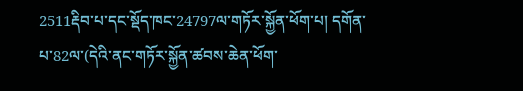2511རྡིབ་པ་དང་སྡོད་ཁང་24797ལ་གཏོར་སྐྱོན་ཕོག་པ། དགོན་པ་82ལ་(དེའི་ནང་གཏོར་སྐྱོན་ཚབས་ཆེན་ཕོག་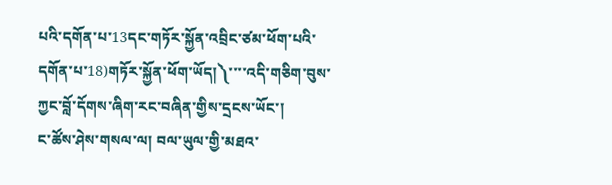པའི་དགོན་པ་13དང་གཏོར་སྐྱོན་འབྲིང་ཙམ་ཕོག་པའི་དགོན་པ་18)གཏོར་སྐྱོན་ཕོག་ཡོད།༽་་་་འདི་གཅིག་བུས་ཀྱང་བློ་དོགས་ཞིག་རང་བཞིན་གྱིས་དྲངས་ཡོང་།
ང་ཚོས་ཤེས་གསལ་ལ། བལ་ཡུལ་གྱི་མཐའ་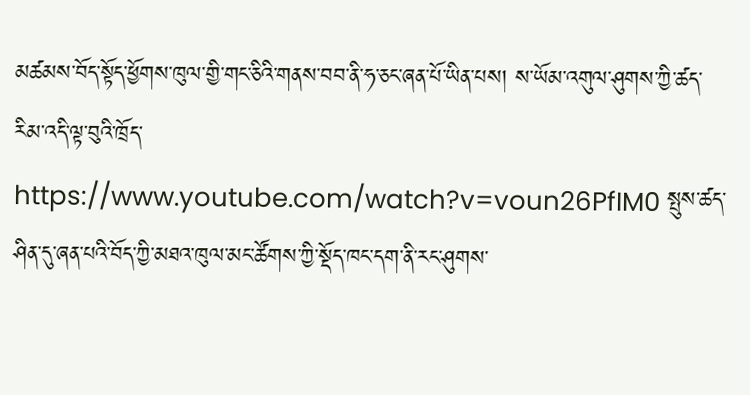མཚམས་བོད་སྟོད་ཕྱོགས་ཁུལ་གྱི་གང་ཅིའི་གནས་བབ་ནི་ཧ་ཅང་ཞན་པོ་ཡིན་པས། ས་ཡོམ་འགུལ་ཤུགས་ཀྱི་ཚད་རིམ་འདི་ལྟ་བུའི་ཁྲོད་https://www.youtube.com/watch?v=voun26PfIM0 སྤུས་ཚད་ཤིན་དུ་ཞན་པའི་བོད་ཀྱི་མཐའ་ཁུལ་མང་ཚོགས་ཀྱི་སྡོད་ཁང་དག་ནི་རང་ཤུགས་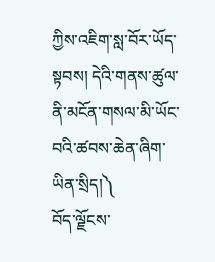ཀྱིས་འཇིག་སླ་བོར་ཡོད་སྟབས། དེའི་གནས་ཚུལ་ནི་མངོན་གསལ་མི་ཡོང་བའི་ཚབས་ཆེན་ཞིག་ཡིན་སྲིད།༽
བོད་ལྗོངས་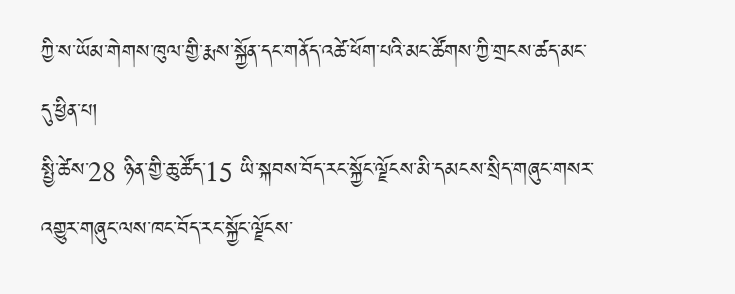ཀྱི་ས་ཡོམ་གེགས་ཁུལ་གྱི་རྨས་སྐྱོན་དང་གནོད་འཚེ་ཕོག་པའི་མང་ཚོགས་ཀྱི་གྲངས་ཚད་མང་དུ་ཕྱིན་པ།
སྤྱི་ཚེས་28 ཉིན་གྱི་ཆུ་ཚོད་15 ཡི་སྐབས་བོད་རང་སྐྱོང་ལྗོངས་མི་དམངས་སྲིད་གཞུང་གསར་འགྱུར་གཞུང་ལས་ཁང་བོད་རང་སྐྱོང་ལྗོངས་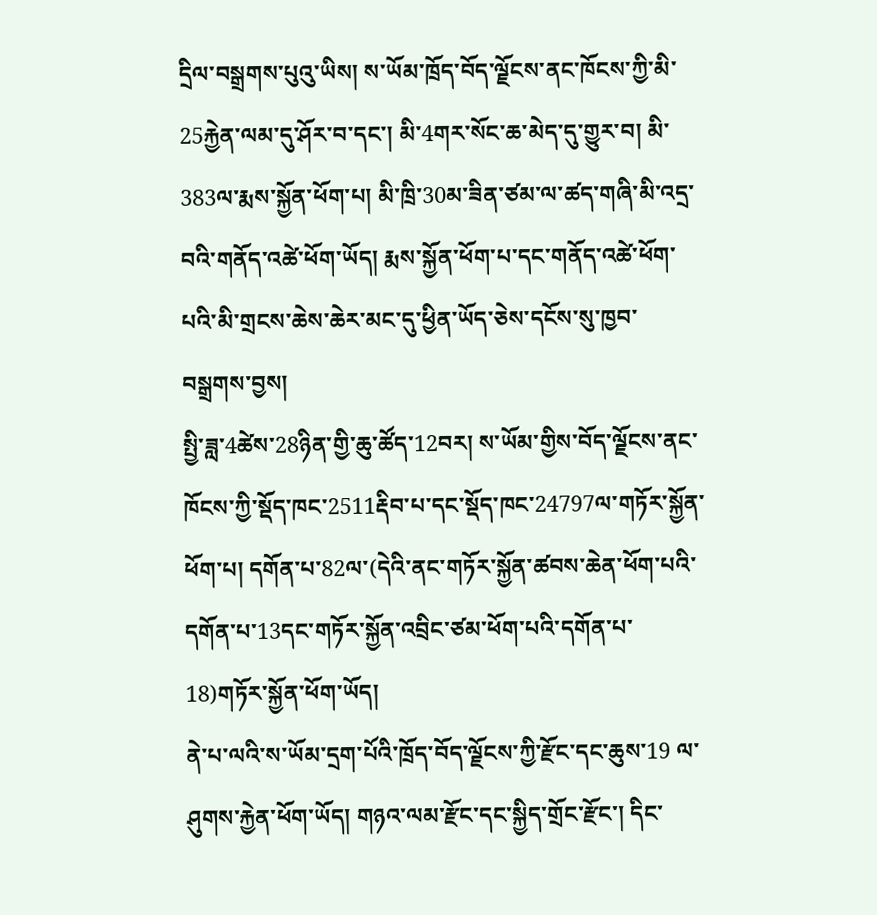དྲིལ་བསྒྲགས་པུའུ་ཡིས། ས་ཡོམ་ཁྲོད་བོད་ལྗོངས་ནང་ཁོངས་ཀྱི་མི་25རྐྱེན་ལམ་དུ་ཤོར་བ་དང་། མི་4གར་སོང་ཆ་མེད་དུ་གྱུར་བ། མི་383ལ་རྨས་སྐྱོན་ཕོག་པ། མི་ཁྲི་30མ་ཟིན་ཙམ་ལ་ཚད་གཞི་མི་འདྲ་བའི་གནོད་འཚེ་ཕོག་ཡོད། རྨས་སྐྱོན་ཕོག་པ་དང་གནོད་འཚེ་ཕོག་པའི་མི་གྲངས་ཆེས་ཆེར་མང་དུ་ཕྱིན་ཡོད་ཅེས་དངོས་སུ་ཁྱབ་བསྒྲགས་བྱས།
སྤྱི་ཟླ་4ཚེས་28ཉིན་གྱི་ཆུ་ཚོད་12བར། ས་ཡོམ་གྱིས་བོད་ལྗོངས་ནང་ཁོངས་ཀྱི་སྡོད་ཁང་2511རྡིབ་པ་དང་སྡོད་ཁང་24797ལ་གཏོར་སྐྱོན་ཕོག་པ། དགོན་པ་82ལ་(དེའི་ནང་གཏོར་སྐྱོན་ཚབས་ཆེན་ཕོག་པའི་དགོན་པ་13དང་གཏོར་སྐྱོན་འབྲིང་ཙམ་ཕོག་པའི་དགོན་པ་18)གཏོར་སྐྱོན་ཕོག་ཡོད།
ནེ་པ་ལའི་ས་ཡོམ་དྲག་པོའི་ཁྲོད་བོད་ལྗོངས་ཀྱི་རྫོང་དང་ཆུས་19 ལ་ཤུགས་རྐྱེན་ཕོག་ཡོད། གཉའ་ལམ་རྫོང་དང་སྐྱིད་གྲོང་རྫོང་། དིང་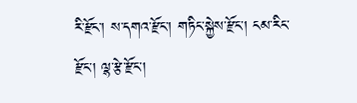རི་རྫོང་། ས་དགའ་རྫོང་། གཏིང་སྐྱེས་རྫོང་། ངམ་རིང་རྫོང་། ལྷ་རྩེ་རྫོང་།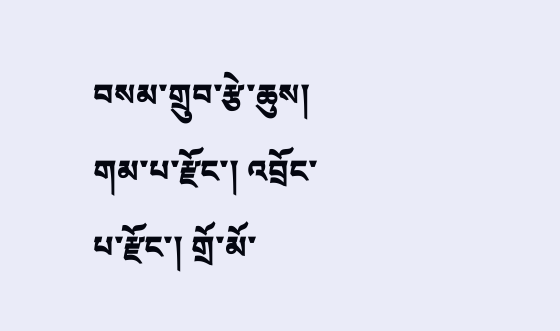བསམ་གྲུབ་རྩེ་ཆུས། གམ་པ་རྫོང་། འབྲོང་པ་རྫོང་། གྲོ་མོ་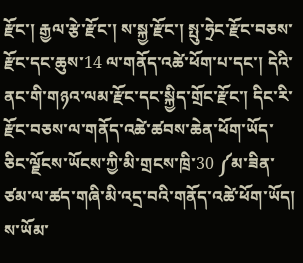རྫོང་། རྒྱལ་རྩེ་རྫོང་། ས་སྐྱ་རྫོང་། སྤུ་ཧྲེང་རྫོང་བཅས་རྫོང་དང་ཆུས་14 ལ་གནོད་འཚེ་ཕོག་པ་དང་། དེའི་ནང་གི་གཉའ་ལམ་རྫོང་དང་སྐྱིད་གྲོང་རྫོང་། དིང་རི་རྫོང་བཅས་ལ་གནོད་འཚེ་ཚབས་ཆེན་ཕོག་ཡོད་ཅིང་ལྗོངས་ཡོངས་ཀྱི་མི་གྲངས་ཁྲི་30 ༼མ་ཟིན་ཙམ་ལ་ཚད་གཞི་མི་འདྲ་བའི་གནོད་འཚེ་ཕོག་ཡོད།
ས་ཡོམ་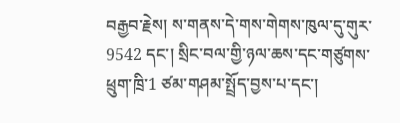བརྒྱབ་རྗེས། ས་གནས་དེ་གས་གེགས་ཁུལ་དུ་གུར་9542 དང་། སྲིང་བལ་གྱི་ཉལ་ཆས་དང་གཙུགས་ཕྲུག་ཁྲི་1 ཙམ་གཤམ་སྤྲོད་བྱས་པ་དང་།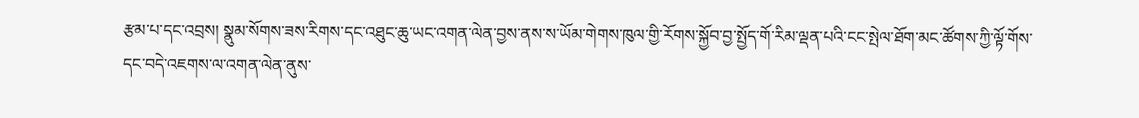རྩམ་པ་དང་འབྲས། སྣུམ་སོགས་ཟས་རིགས་དང་འཐུང་ཆུ་ཡང་འགན་ལེན་བྱས་ནས་ས་ཡོམ་གེགས་ཁུལ་གྱི་རོགས་སྐྱོབ་བྱ་སྤྱོད་གོ་རིམ་ལྡན་པའི་ངང་སྤེལ་ཐོག་མང་ཚོགས་ཀྱི་ལྟོ་གོས་དང་བདེ་འཇགས་ལ་འགན་ལེན་ནུས་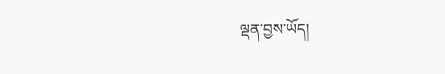ལྡན་བྱས་ཡོད།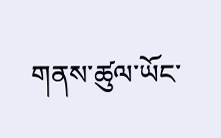གནས་ཚུལ་ཡོང་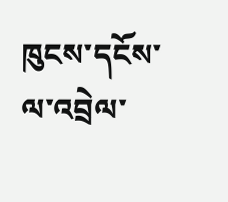ཁུངས་དངོས་ལ་འབྲེལ་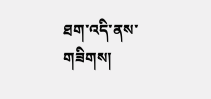ཐག་འདི་ནས་གཟིགས།